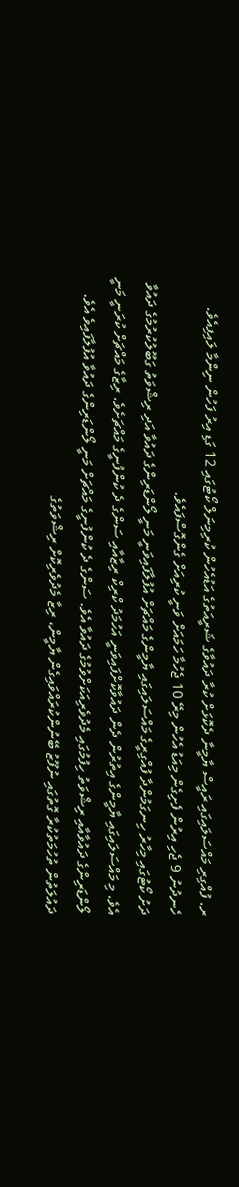ރ. ފުއްގިރި މައްސަލައިގައި ރައީސް ޔާމީނާ ދެކޮޅަށް ކުރާ ދައުވާގެ ޝަރީއަތުގެ އަޑުއެހުން ކުރިމިނަލް ކޯޓުގައި 12 ގަޑި އިރު ފަހުން ނިންމާ ލައިފިއެވެ.
ހެނދުނު 9 ޖެހި އިރުން ފެށިގެން މިއަޑު އެހުން މިރޭ 10 ޖެހުމާ ހަމައަށް ވަނީ ކުރިއަށް ގެންގޮސްފައެވެ.
ދަށު ކޯޓުގައި މިހާރު ހިނގަމުންދާ ފުއްގިރީގެ މައްސަލައިގައި ޔާމީންގެ މައްޗަށް އުފުލާފައިވަނީ މަނީ ލޯންޑަރިންގެ ދައުވާ އަދި ރިޝްވަތު ގަބޫލުކުރުމުގެ ދައުވާ އެވެ. މި މައްސަލައިގައި ޔާމީންގެ އިތުރުން ދެން ދައުވާކޮށްފައިވަނީ އަހުމަދު ކްރިކް ރިޒާއާއި ސަންގެ ދެ ކުންފުނީގެ މައްޗަށެވެ. ރިޒާގެ މައްޗަށް ކުރަނީ މަނީ ލޯންޑަރިންގެ ދައުވާއާއި ރިޝްވަތު ހިފުމުގައި މެދުވެރިއަކަށްވުމުގެ ދައުވާ އެވެ. ސަންގެ ދެ ކުންފުނީގެ މައްޗަށް މަނީ ލޯންޑަރިންގެ ދައުވާ އުފުލާފައިވެ އެވެ.
ދައުލަތުން ތުހުމަތުކުރާ ގޮތުގައި ނުފޫޒު ބޭނުންކުރައްވައިގެން ޔާމީން، ރިޒާ މެދުވެރިކޮށް ރިޝްވަތުގެ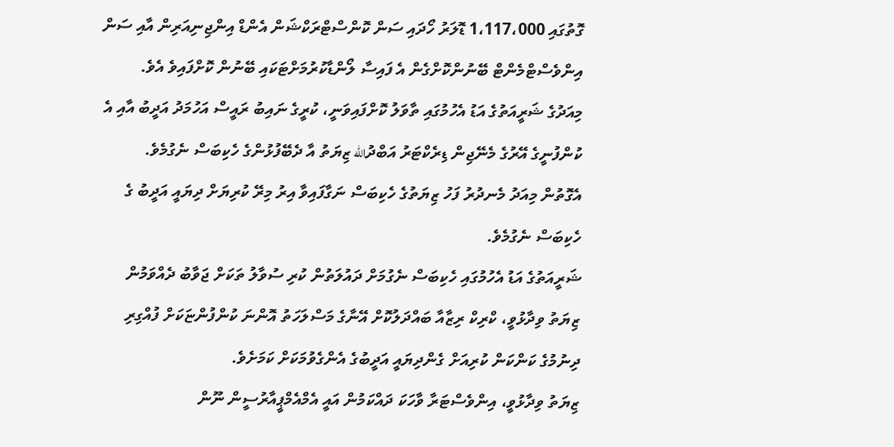ގޮތުގައި 1،117،000 ޑޮލަރު ހޯދައި ސަން ކޮންސްޓްރަކްޝަން އެންޑް އިންޖިނިއަރިން އާއި ސަން އިންވެސްޓްމެންޓް ބޭނުންކޮށްގެން އެ ފައިސާ ލޯންޑާކުރުމަށްޓަކައި ބޭނުން ކޮށްފައިވެ އެވެ.
މިއަދުގެ ޝަރީއަތުގެ އަޑު އެހުމުގައި ތާވަލު ކޮށްފައިވަނީ، ކުރީގެ ނައިބު ރައީސް އަހުމަދު އަދީބު އާއި އެ ކުންފުނީގެ އޭރުގެ މެނޭޖިން ޑިރެކްޓަރު އަބްދުالله ޒިޔަތު އާ ދެބޭފުޅުންގެ ހެކިބަސް ނެގުމެވެ.
އެގޮތުން މިއަދު މެނދުރު ފަހު ޒިޔަތުގެ ހެކިބަސް ނަގާފައިވާ އިރު މިރޭ ކުރިޔަށް ދިޔައީ އަދީބު ގެ ހެކިބަސް ނެގުމެވެ.
ޝަރީއަތުގެ އަޑު އެހުމުގައި ހެކިބަސް ނެގުމަށް ދައުލަތުން ކުރި ސުވާލު ތަކަށް ޖަވާބު ދެއްވަމުން ޒިޔަތު ވިދާޅުވީ، ކްރިކް ރިޒާއާ ބައްދަލުކޮށް އޭނާގެ މަސްލަހަތު އޮންނަ ކުންފުންޏަކަށް ފުއްގިރި ދިނުމުގެ ކަންކަން ކުރިއަށް ގެންދިޔައީ އަދީބުގެ އެންގެވުމަކަށް ކަމަށެވެ.
ޒިޔަތު ވިދާޅުވީ، އިންވެސްޓަރާ ވާހަކަ ދައްކަމުން އައީ އެމްއެމްޕީއާރުސީން ނޫން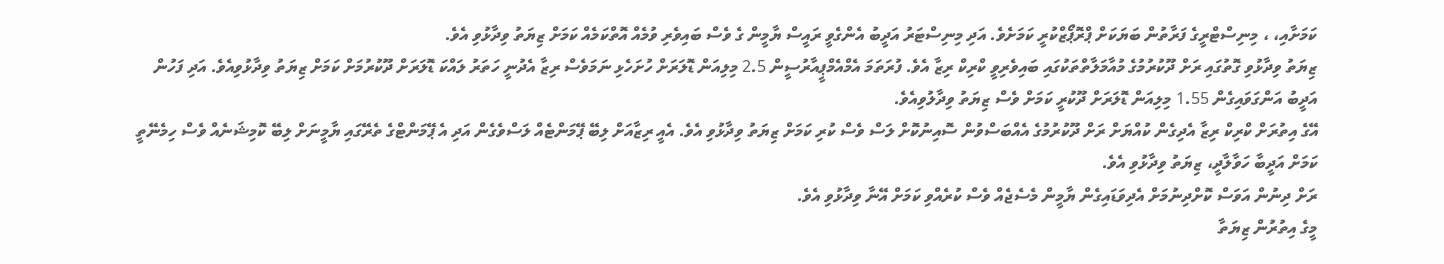ކަމަށާއި، ، މިނިސްޓްރީގެ ފަރާތުން ބަޔަކަށް ޕްރޮޕޯޒްކުރީ ކަމަށެވެ. އަދި މިނިސްޓަރު އަދީބު އެންގެވީ ރައީސް ޔާމީން ގެ ވެސް ބައިވެރި ވުމެއް އޮތްކަމެއް ކަމަށް ޒިޔަތު ވިދާޅުވި އެވެ.
ޒިޔަތު ވިދާޅުވި ގޮތުގައި ރަށް ދޫކުރުމުގެ މުއާމަލާތްތަކުގައި ބައިވެރިވީ ކްރިކް ރިޒާ އެވެ. ފުރަތަމަ އެމްއެމްޕީއާރުސީން 2.5 މިލިއަން ޑޮލަރަށް ހުށަހެޅި ނަމަވެސް ރިޒާ އެދުނީ ހަތަރު ލައްކަ ޑޮލަރަށް ދޫކުރުމަށް ކަމަށް ޒިޔަތު ވިދާޅުވިއެވެ. އަދި ފަހުން އަދީބު އަންގަވައިގެން 1.55 މިލިއަން ޑޮލަރަށް ދޫކުރީ ކަމަށް ވެސް ޒިޔަތު ވިދާލުވިއެވެ.
އޭގެ އިތުރަށް ކްރިކް ރިޒާ އެދިގެން ކުއްޔަށް ރަށް ދޫކުރުމުގެ އެއްބަސްވުން ސޮއިނުކޮށް ލަސް ވެސް ކުރި ކަމަށް ޒިޔަތު ވިދާޅުވި އެވެ. އެއީ ރިޒާއަށް ލިބޭ ޕޭމަންޓެއް ލަސްވެގެން އަދި އެ ޕޭމަންޓްގެ ތެރޭގައި ޔާމީނަށް ލިބޭ ކޮމިޝަނެއް ވެސް ހިމެނޭތީ ކަމަށް އަދީބާ ހަވާލާދީ، ޒިޔަތު ވިދާޅުވި އެވެ.
ރަށް ދިނުން އަވަސް ކޮށްދިނުމަށް އެދިވަޑައިގެން ޔާމީން މެސެޖެއް ވެސް ކުރެއްވި ކަމަށް އޭނާ ވިދާޅުވި އެވެ.
މީގެ އިތުރުން ޒިޔަތާ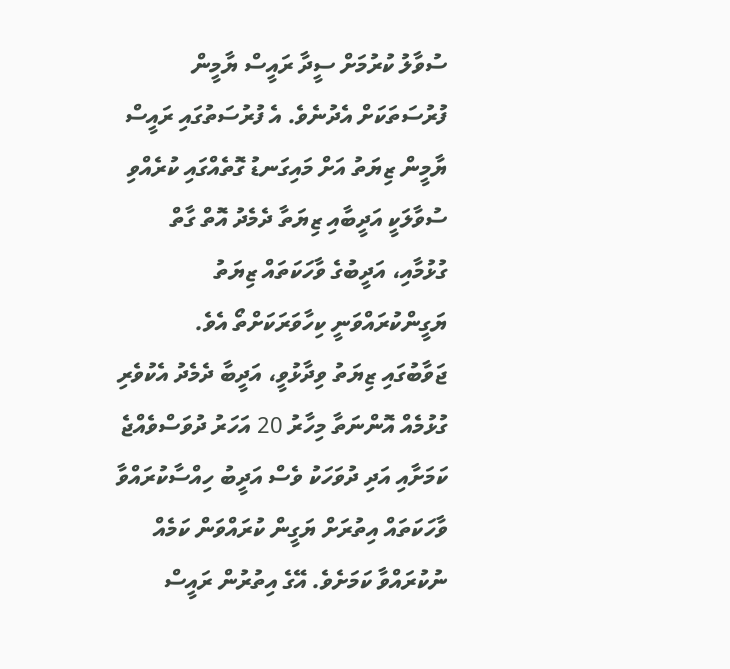ސުވާލު ކުރުމަށް ސީދާ ރައީސް ޔާމީން ފުރުސަތަކަށް އެދުނެވެ. އެ ފުރުސަތުގައި ރައީސް ޔާމީން ޒިޔަތު އަށް މައިގަނޑު ގޮތެއްގައި ކުރެއްވި ސުވާލަކީ އަދީބާއި ޒިޔަތާ ދެމެދު އޮތް ގާތް ގުޅުމާއި، އަދީބުގެ ވާހަކަތައް ޒިޔަތު ޔަގީންކުރައްވަނީ ކިހާވަރަކަށްތޯ އެވެ.
ޖަވާބުގައި ޒިޔަތު ވިދާޅުވީ، އަދީބާ ދެމެދު އެކުވެރި ގުޅުމެއް އޮންނަތާ މިހާރު 20 އަހަރު ދުވަސްވެއްޖެ ކަމަށާއި އަދި ދުވަހަކު ވެސް އަދީބު ހިއްސާކުރައްވާ ވާހަކަތައް އިތުރަށް ޔަގީން ކުރައްވަން ކަމެއް ނުކުރައްވާ ކަމަށެވެ. އޭގެ އިތުރުން ރައީސް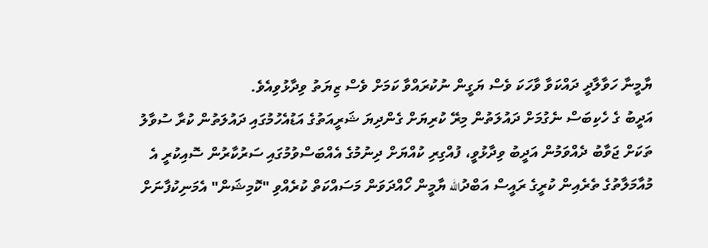ޔާމީނާ ހަވާލާދީ ދައްކަވާ ވާހަކަ ވެސް ޔަގީން ނުކުރައްވާ ކަމަށް ވެސް ޒިޔަތު ވިދާޅުވިއެވެ.
އަދީބު ގެ ހެކިބަސް ނެގުމަށް ދައުލަތުން މިރޭ ކުރިޔަށް ގެންދިޔަ ޝަރީއަތުގެ އަޑުއެހުމުގައި ދައުލަތުން ކުރާ ސުވާލު ތަކަށް ޖަވާބު ދެއްވަމުން އަދީބު ވިދާޅުވީ، ފުއްގިރި ކުއްޔަށް ދިނުމުގެ އެއްބަސްވުމުގައި ސަރުކާރުން ސޮއިކުރީ އެ މުއާމަލާތުގެ ތެރެއިން ކުރީގެ ރައީސް އަބްދުالله ޔާމީން ހޯއްދަވަން މަސައްކަތް ކުރެއްވި "ކޮމިޝަން" އެމަނިކުފާނަށް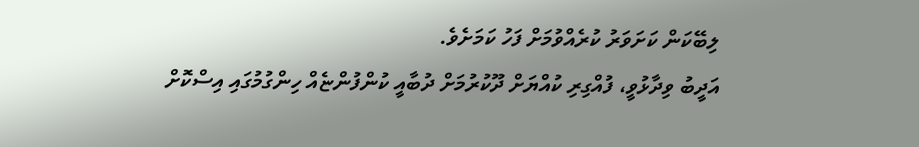ލިބޭކަން ކަށަވަރު ކުރެއްވުމަށް ފަހު ކަމަށެވެ.
އަދީބު ވިދާޅުވީ، ފުއްގިރި ކުއްޔަށް ދޫކުރުމަށް ދުބާއީ ކުންފުންޏެއް ހިންގުމުގައި އިސްކޮށް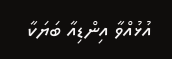އުޅުއްވާ އިންޑިއާ ބަޔަކާ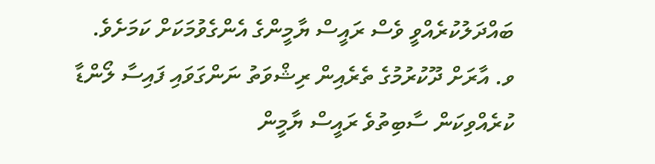ބައްދަލުކުރެއްވީ ވެސް ރައީސް ޔާމީންގެ އެންގެވުމަކަށް ކަމަށެވެ.
ވ. އާރަށް ދޫކުރުމުގެ ތެރެއިން ރިޝްވަތު ނަންގަވައި ފައިސާ ލޯންޑާ ކުރެއްވިކަން ސާބިތުވެ ރައީސް ޔާމީން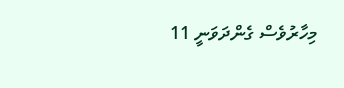މިހާރުވެސް ގެންދަވަނީ 11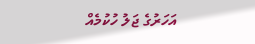އަހަރުގެ ޖަލު ހުކުމެއް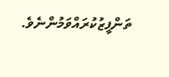ތަންފީޒުކުރައްވަމުންނެވެ.